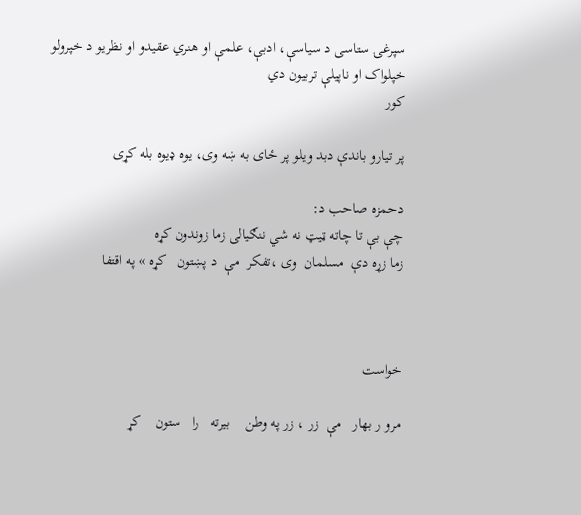سپرغۍ ستاسی د سياسې، ادبې، علمې او هنري عقيدو او نظريو د خپرولو خپلواک او ناپيلې تربيون دي
کور

پر تيارو باندې دبد ويلو پر ځای به ښه وی، يوه ډيوه بله کړی

دحمزه صاحب د:
چې بې تا چاته ټیټ نه شي ننګیالی زما زوندون کړه
زما زړه دې  مسلمان  وی ،تفکر  مې  د پښتون   کړه » په اقتفا



خواست

مرو ر بهار   مې  زر ، زر په وطن    بیرته   را   ستون    کړ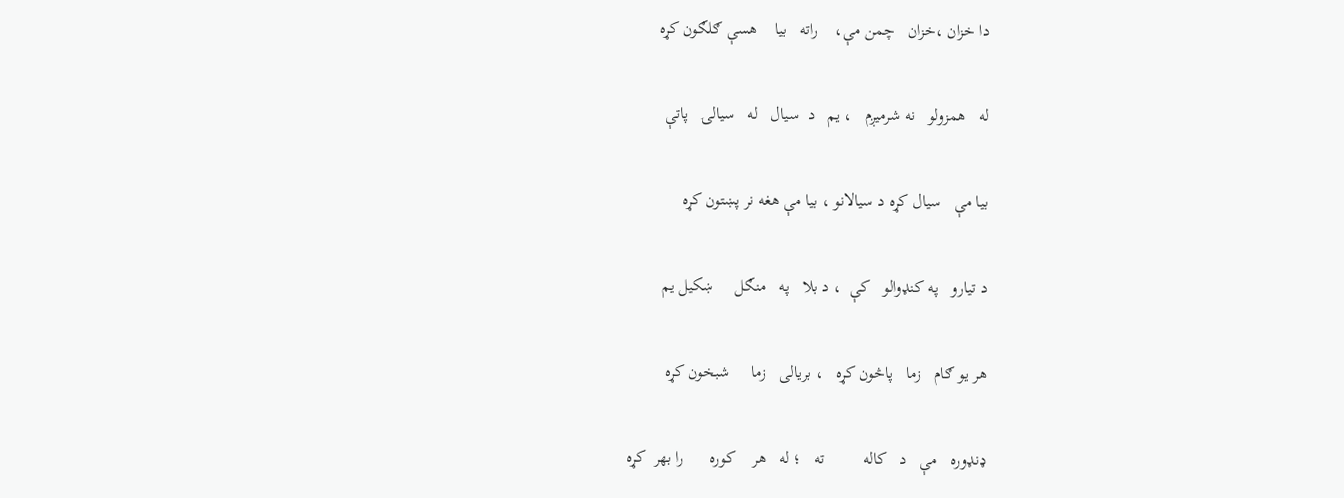دا خزان ،خزان   چمن مې،    راته   بیا    هسې ګلګون کړه


له   همزولو   نه شرمیږم   ، یم   د  سیال   له   سیالۍ   پاتې


بیا مې   سیال کړه د سیالانو ، بیا مې هغه نر پښتون کړه


د تیارو   په کنډوالو   کې  ، د بلا   په   منګل     ښکیل یم


هر یو ګام   زما   پاڅون کړه   ، بریالی   زما     شبخون کړه


ډنډوره   مې   د   کاله         ته   ؛ له   هر    کوره      را بهر  کړه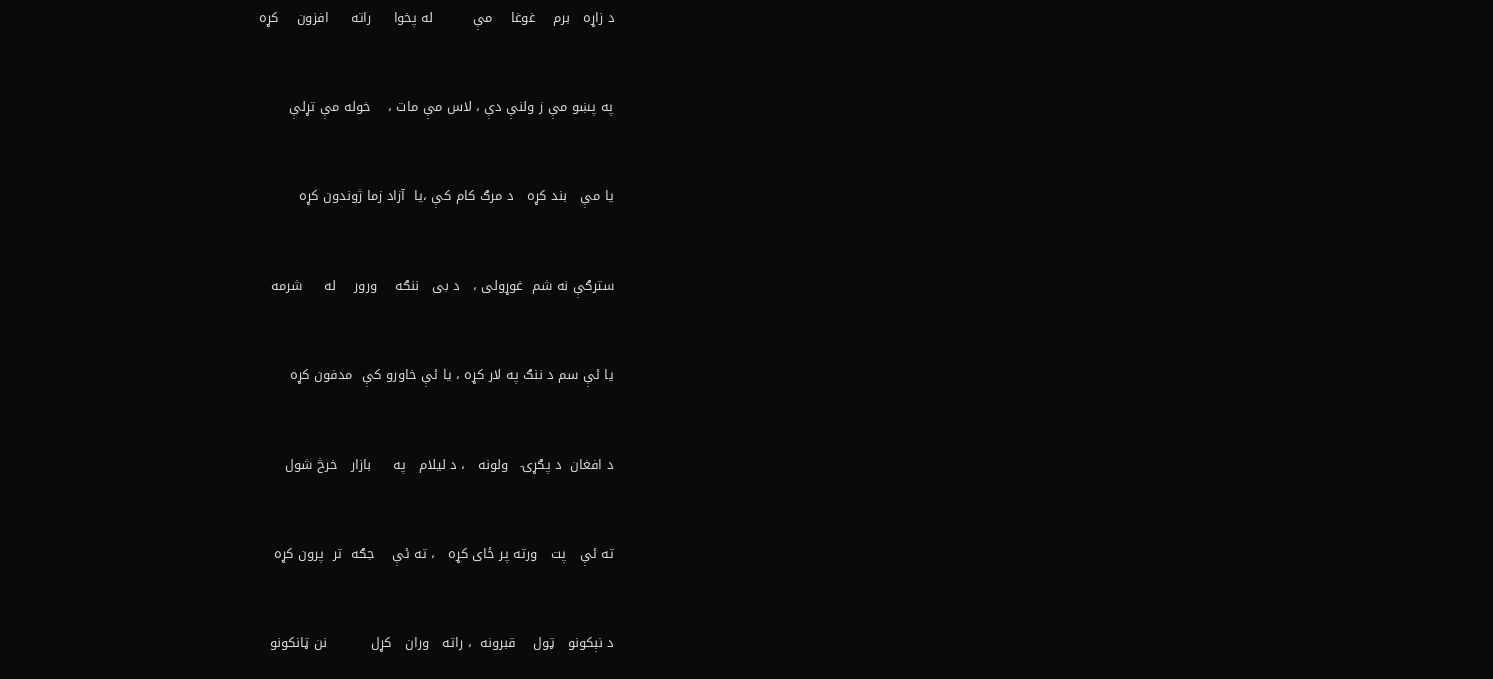د زاړه   برم    غوغا    مې         له پخوا     راته     افزون    کړه


په پښو مې ز ولنې دې ، لاس مې مات ،    خوله مې تړلې


یا مې   بند کړه   د مرګ کام کې ،یا  آزاد زما ژوندون کړه


سترګې نه شم  غوړولی ،   د بی   ننګه    ورور    له     شرمه


یا ئې سم د ننګ په لار کړه ، یا ئې خاورو کې  مدفون کړه


د افغان  د پګړۍ   ولونه   ، د لیلام   په     بازار   خرڅ شول


ته ئې   پت   ورته پر ځای کړه   ، ته ئې    جګه  تر  پرون کړه


د نېکونو   ټول    قبرونه  ، راته   وران   کړل          نن ټانکونو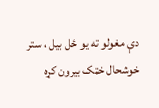دې مغولو ته یو ځل بیل ، ستر خوشحال خټک بیرون کړه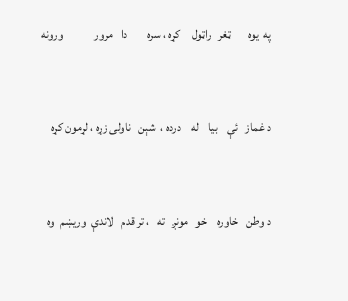په  یوه       ټغر   راټول     کړه ، سره        دا   مرور             ورونه


د غماز   ئې    بیا    له    درده ،  شېن   ناولی زړه ، لړمون کړه


د وطن   خاوره    خو   مونږ   ته   ، تر قدم   لاندې  وریښم  وه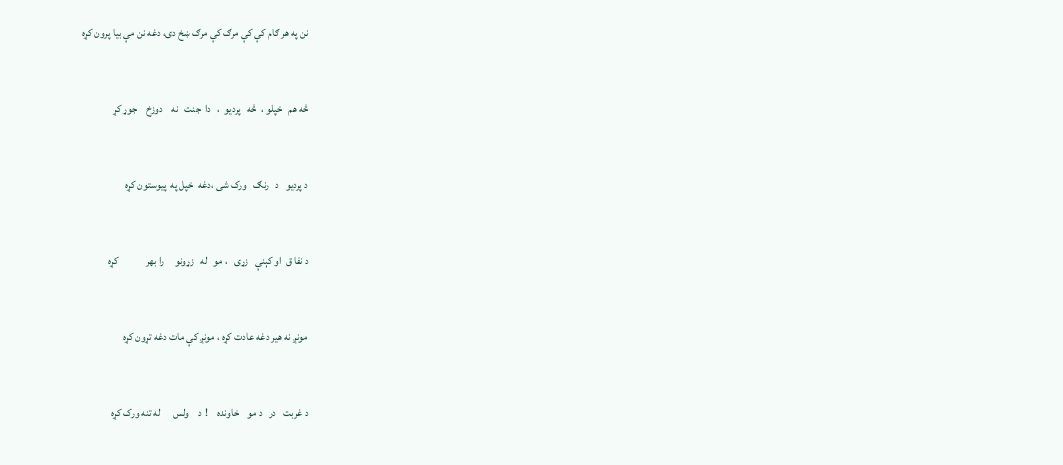نن په هر ګام کې کې مرګ کې مرګ ښخ دی، دغه نن مې بیا پرون کړه


څه هم   خپلو ،  څه   پردیو  ،   دا  جنت   نه    دوزخ    جوړ کړ


د پردیو   د   رنګ   ورک شی ،دغه  خپل په  پیوستون کړه


د نفا ق  او کېنې   زړی   ، مو   له   زړونو     را بهر             کړه


مونږ نه هیر دغه عادت کړه ، مونږ کې مات دغه تړون کړه


د غربت   در   د مو    خاونده    !  د    ولس      له تنه ورک کړه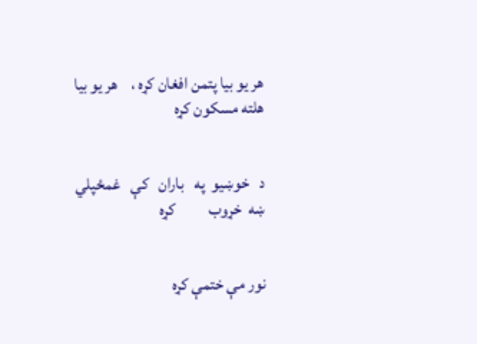هر یو بیا پتمن افغان کړه ،    هر یو بیا   هلته مسکون کړه


د   خوښیو  په   باران   کې   غمځپلي   ښه  خړوب          کړه


نور مې ختمې کړه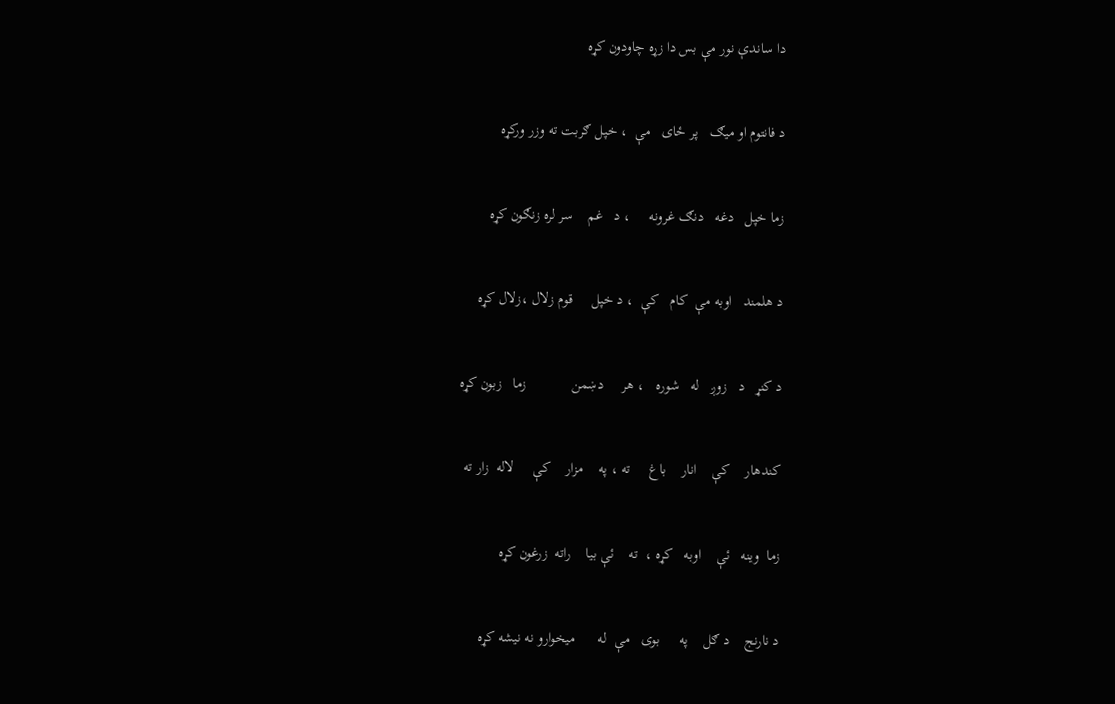دا ساندې نور مې بس دا زړه چاودون کړه


د فانتوم او میګ   پر ځای   مې  ، خپل ګربت ته وزر ورکړه


زما خپل   دغه   دنګ غرونه     ، د   غم    سر لره زنګون کړه


د هلمند   اوبه مې  کام   کې  ، د خپل     قوم زلال ،زلال کړه


د کنړ   د   زوږ   له   شوره   ، هر     دښمن            زما   زبون کړه


کندهار    کې    انار    باغ     ته ، په    مزار    کې     لاله  زار ته


زما  وینه   ئې    اوبه   کړه ،  ته    ئې بیا    راته  زرغون کړه


د نارنج    د ګل    په     بوی   مې  له      میخوارو نه نیشه کړه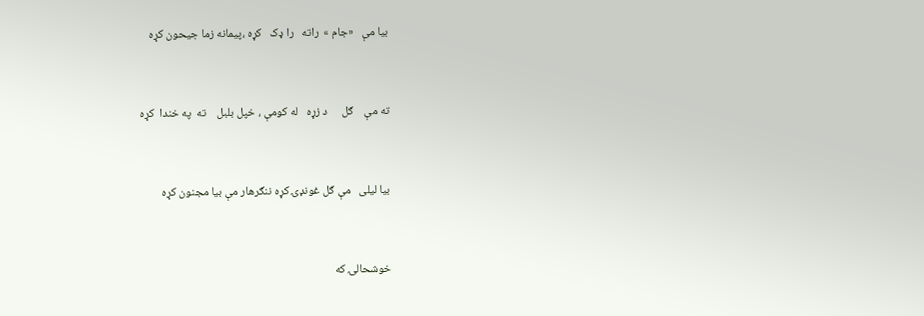بیا مې   «جام »  راته   را ډک   کړه ،پیمانه زما جیحون کړه


ته مې    ګل     د زړه   له کومې ، خپل بلبل    ته  په خندا  کړه


بیا لیلی   مې ګل غونډۍ کړه ننګرهار مې بیا مجنون کړه


خوشحالۍ که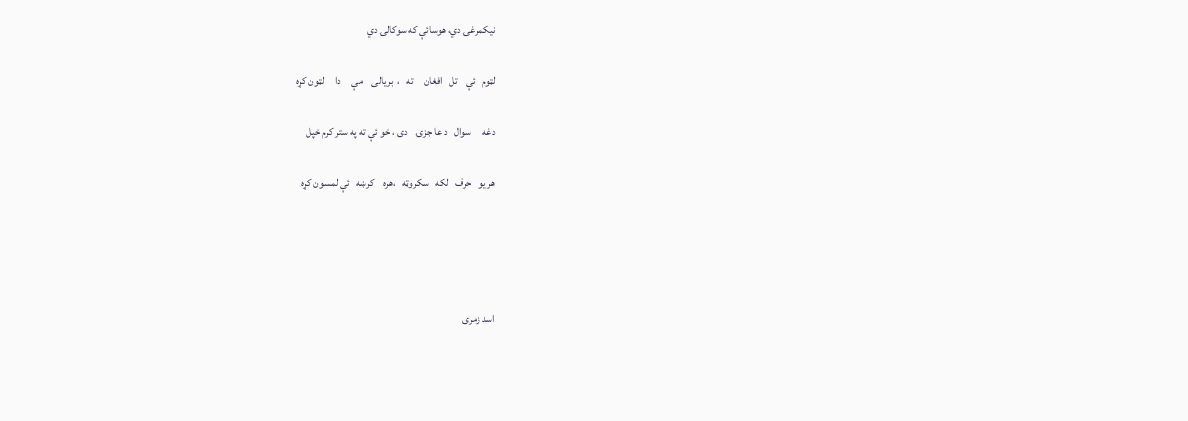نیکمرغۍ دي، هوسائې که سوکالۍ دي


لټوم   ئې    تل   افغان     ته   ،  بریالی    مې     دا     لټون کړه


دغه     سوال   د عا جزۍ    دی ، خو ئې ته په ستر کرم خپل


هر یو   حرف   لکه   سکروټه   ،هره    کرښه   ئې لمسون کړه







اسد زمری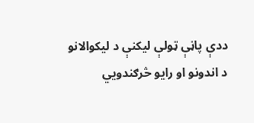ددې پاڼې ټولې ليكنې د ليكوالانو د اندونو او رايو څرګندويي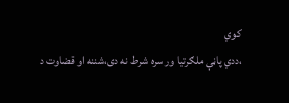كوي
،ددي پاڼې ملګرتيا ور سره شرط نه دى،شننه او قضاوت د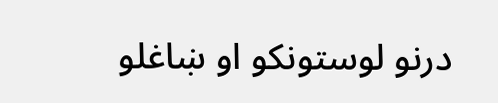درنو لوستونکو او ښاغلو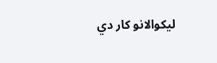ليکوالانو کار دي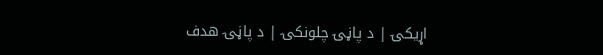اړيکۍ | د پاڼۍ چلونکۍ | د پاڼۍ هدف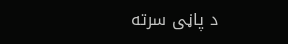د پاڼی سرته